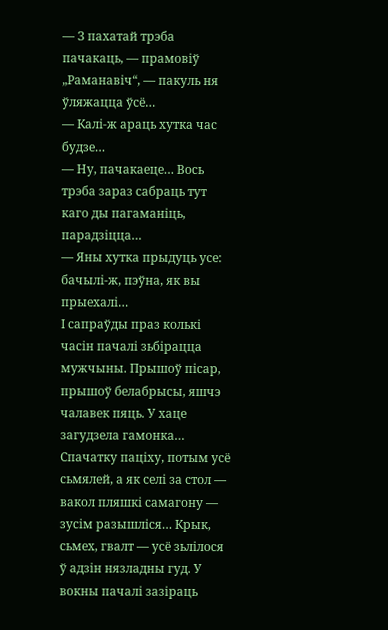— З пахатай трэба пачакаць, — прамовіў „Раманавіч“, — пакуль ня ўляжацца ўсё…
— Калі-ж араць хутка час будзе…
— Ну, пачакаеце… Вось трэба зараз сабраць тут каго ды пагаманіць, парадзіцца…
— Яны хутка прыдуць усе: бачылі-ж, пэўна, як вы прыехалі…
І сапраўды праз колькі часін пачалі зьбірацца мужчыны. Прышоў пісар, прышоў белабрысы, яшчэ чалавек пяць. У хаце загудзела гамонка… Спачатку паціху, потым усё сьмялей, а як селі за стол — вакол пляшкі самагону — зусім разышліся… Крык, сьмех, гвалт — усё зьлілося ў адзін нязладны гуд. У вокны пачалі зазіраць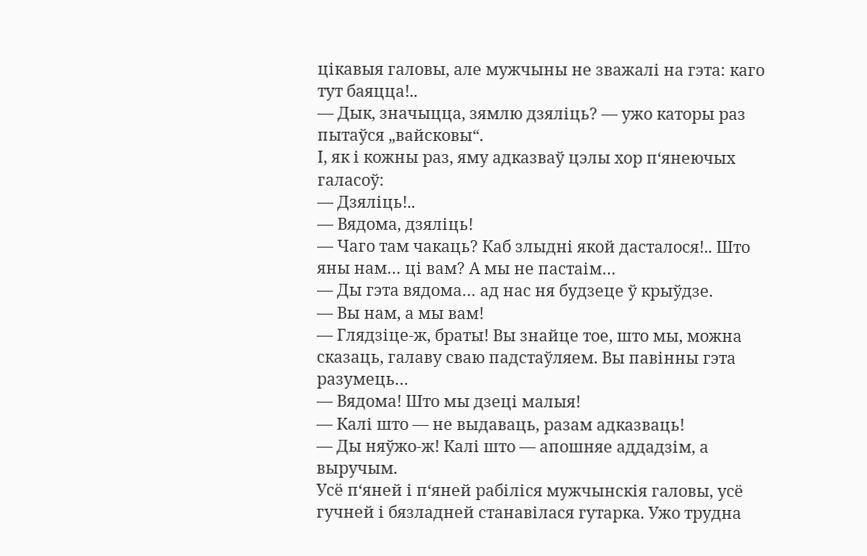цікавыя галовы, але мужчыны не зважалі на гэта: каго тут баяцца!..
— Дык, значыцца, зямлю дзяліць? — ужо каторы раз пытаўся „вайсковы“.
І, як і кожны раз, яму адказваў цэлы хор п‘янеючых галасоў:
— Дзяліць!..
— Вядома, дзяліць!
— Чаго там чакаць? Каб злыдні якой дасталося!.. Што яны нам… ці вам? А мы не пастаім…
— Ды гэта вядома… ад нас ня будзеце ў крыўдзе.
— Вы нам, а мы вам!
— Глядзіце-ж, браты! Вы знайце тое, што мы, можна сказаць, галаву сваю падстаўляем. Вы павінны гэта разумець…
— Вядома! Што мы дзеці малыя!
— Калі што — не выдаваць, разам адказваць!
— Ды няўжо-ж! Калі што — апошняе аддадзім, а выручым.
Усё п‘яней і п‘яней рабіліся мужчынскія галовы, усё гучней і бязладней станавілася гутарка. Ужо трудна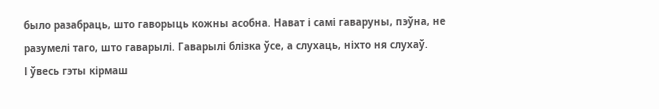было разабраць, што гаворыць кожны асобна. Нават і самі гаваруны, пэўна, не разумелі таго, што гаварылі. Гаварылі блізка ўсе, а слухаць, ніхто ня слухаў.
І ўвесь гэты кірмаш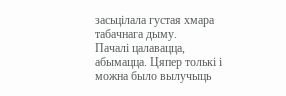засьцілала густая хмара табачнага дыму.
Пачалі цалавацца, абымацца. Цяпер толькі і можна было вылучыць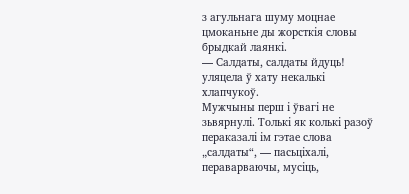з агульнага шуму моцнае цмоканьне ды жорсткія словы брыдкай лаянкі.
— Салдаты, салдаты йдуць! уляцела ў хату некалькі хлапчукоў.
Мужчыны перш і ўвагі не зьвярнулі. Толькі як колькі разоў пераказалі ім гэтае слова „салдаты“, — пасьціхалі, пераварваючы, мусіць,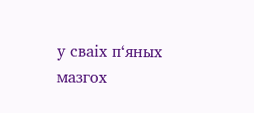у сваіх п‘яных мазгох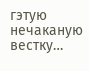гэтую нечаканую вестку…